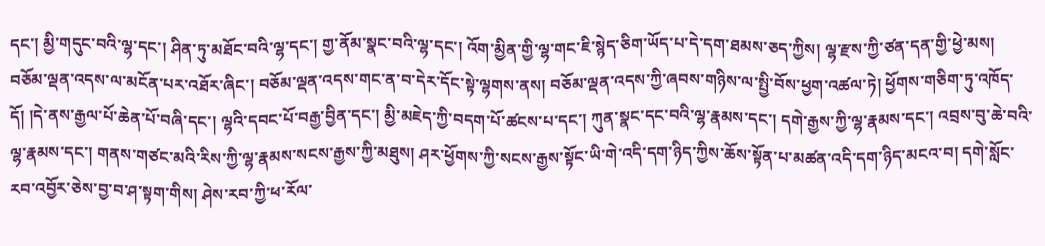དང་། མྱི་གདུང་བའི་ལྷ་དང་། ཤིན་ཏུ་མཐོང་བའི་ལྷ་དང་། གྱ་ནོམ་སྣང་བའི་ལྷ་དང་། འོག་མྱིན་གྱི་ལྷ་གང་ཇི་སྙེད་ཅིག་ཡོད་པ་དེ་དག་ཐམས་ཅད་ཀྱིས། ལྷ་རྫས་ཀྱི་ཙན་དན་གྱི་ཕྱེ་མས། བཅོམ་ལྡན་འདས་ལ་མངོན་པར་འཐོར་ཞིང་། བཅོམ་ལྡན་འདས་གང་ན་བ་དེར་དོང་སྟེ་ལྷགས་ནས། བཅོམ་ལྡན་འདས་ཀྱི་ཞབས་གཉིས་ལ་སྤྱི་བོས་ཕྱག་འཚལ་ཏེ། ཕྱོགས་གཅིག་ཏུ་འཁོད་དོ། །དེ་ནས་རྒྱལ་པོ་ཆེན་པོ་བཞི་དང་། ལྷའི་དབང་པོ་བརྒྱ་བྱིན་དང་། མྱི་མཇེད་ཀྱི་བདག་པོ་ཚངས་པ་དང་། ཀུན་སྣང་དང་བའི་ལྷ་རྣམས་དང་། དགེ་རྒྱས་ཀྱི་ལྷ་རྣམས་དང་། འབྲས་བུ་ཆེ་བའི་ལྷ་རྣམས་དང་། གནས་གཙང་མའི་རིས་ཀྱི་ལྷ་རྣམས་སངས་རྒྱས་ཀྱི་མཐུས། ཤར་ཕྱོགས་ཀྱི་སངས་རྒྱས་སྟོང་ཡི་གེ་འདི་དག་ཉིད་ཀྱིས་ཆོས་སྟོན་པ་མཚན་འདི་དག་ཉིད་མངའ་བ། དགེ་སློང་རབ་འབྱོར་ཅེས་བྱ་བ་ཤ་སྟག་གིས། ཤེས་རབ་ཀྱི་ཕ་རོལ་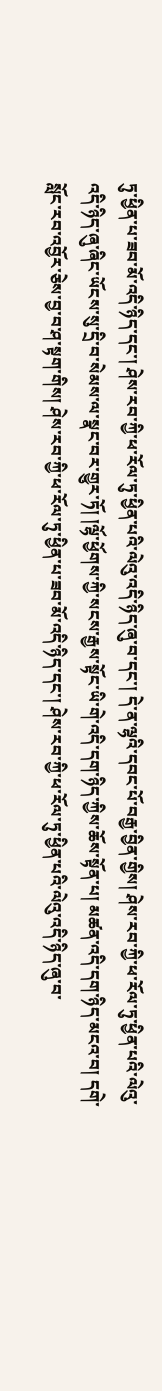ཏུ་ཕྱིན་པ་ཟབ་མོ་འདི་ཉིད་དང་། ཤེས་རབ་ཀྱི་ཕ་རོལ་ཏུ་ཕྱིན་པའི་ལེའུ་འདི་ཉིད་ཞུ་བ་དང་། དེ་ན་ལྷའི་དབང་པོ་བརྒྱ་བྱིན་གྱིས། ཤེས་རབ་ཀྱི་ཕ་རོལ་ཏུ་ཕྱིན་པའི་ལེའུ་འདི་ཉིད་ཞུ་ཞིང་ཡོངས་སུ་དྲི་བ་སེམས་ལ་སྣང་བར་གྱུར་ཏོ། །ལྷོ་ཕྱོགས་ཀྱི་སངས་རྒྱས་སྟོང་ཡི་གེ་འདི་དག་ཉིད་ཀྱིས་ཆོས་སྟོན་པ། མཚན་འདི་དག་ཉིད་མངའ་བ། དགེ་སློང་རབ་འབྱོར་ཅེས་བྱ་བ་ཤ་སྟག་གིས། ཤེས་རབ་ཀྱི་ཕ་རོལ་ཏུ་ཕྱིན་པ་ཟབ་མོ་འདི་ཉིད་དང་། ཤེས་རབ་ཀྱི་ཕ་རོལ་ཏུ་ཕྱིན་པའི་ལེའུ་འདི་ཉིད་ཞུ་བ་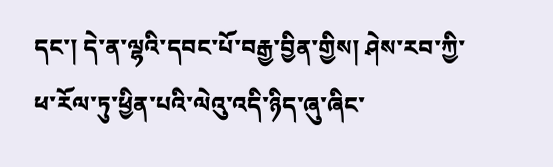དང་། དེ་ན་ལྷའི་དབང་པོ་བརྒྱ་བྱིན་གྱིས། ཤེས་རབ་ཀྱི་ཕ་རོལ་ཏུ་ཕྱིན་པའི་ལེའུ་འདི་ཉིད་ཞུ་ཞིང་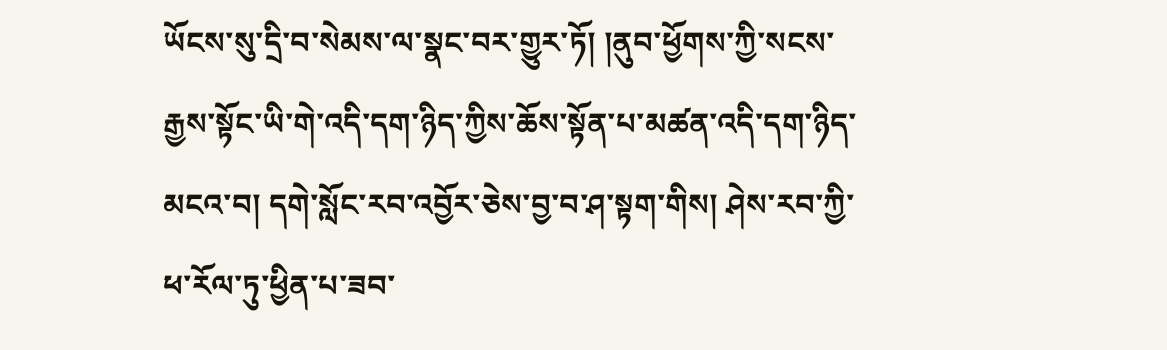ཡོངས་སུ་དྲི་བ་སེམས་ལ་སྣང་བར་གྱུར་ཏོ། །ནུབ་ཕྱོགས་ཀྱི་སངས་རྒྱས་སྟོང་ཡི་གེ་འདི་དག་ཉིད་ཀྱིས་ཆོས་སྟོན་པ་མཚན་འདི་དག་ཉིད་མངའ་བ། དགེ་སློང་རབ་འབྱོར་ཅེས་བྱ་བ་ཤ་སྟག་གིས། ཤེས་རབ་ཀྱི་ཕ་རོལ་ཏུ་ཕྱིན་པ་ཟབ་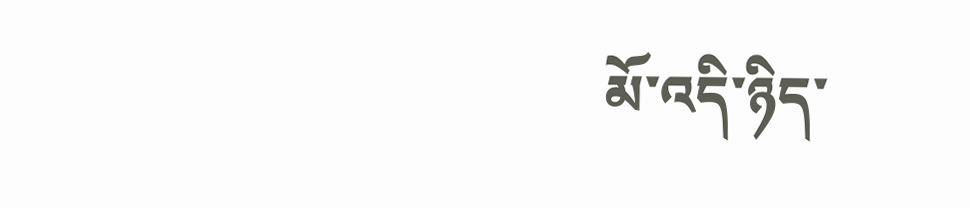མོ་འདི་ཉིད་